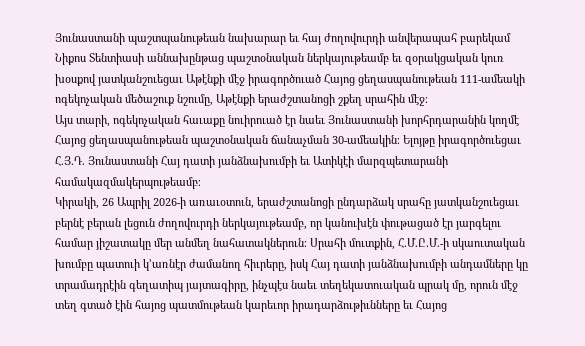Յունաստանի պաշտպանութեան նախարար եւ հայ ժողովուրդի անվերապահ բարեկամ Նիքոս Տենտիասի աննախընթաց պաշտօնական ներկայութեամբ եւ զօրակցական կուռ խօսքով յատկանշուեցաւ Աթէնքի մէջ իրագործուած Հայոց ցեղասպանութեան 111-ամեակի ոգեկոչական մեծաշուք նշումը, Աթէնքի երաժշտանոցի շքեղ սրահին մէջ։
Այս տարի, ոգեկոչական հաւաքը նուիրուած էր նաեւ Յունաստանի խորհրդարանին կողմէ Հայոց ցեղասպանութեան պաշտօնական ճանաչման 30-ամեակին։ Ելոյթը իրագործուեցաւ Հ.Յ.Դ. Յունաստանի Հայ դատի յանձնախումբի եւ Ատիկէի մարզպետարանի համակազմակերպութեամբ։
Կիրակի, 26 Ապրիլ 2026-ի առաւօտուն, երաժշտանոցի ընդարձակ սրահը յատկանշուեցաւ բերնէ բերան լեցուն ժողովուրդի ներկայութեամբ, որ կանուխէն փութացած էր յարգելու համար յիշատակը մեր անմեղ նահատակներուն։ Սրահի մուտքին, Հ.Մ.Ը.Մ.-ի սկաուտական խումբը պատուի կ՚առնէր ժամանող հիւրերը, իսկ Հայ դատի յանձնախումբի անդամները կը տրամադրէին գեղատիպ յայտագիրը, ինչպէս նաեւ տեղեկատուական պրակ մը, որուն մէջ տեղ գտած էին հայոց պատմութեան կարեւոր իրադարձութիւնները եւ Հայոց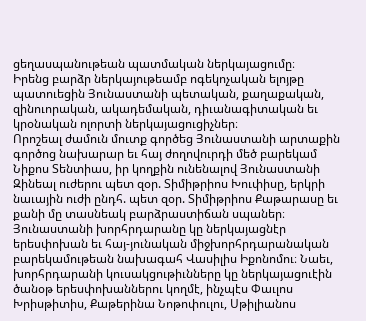ցեղասպանութեան պատմական ներկայացումը։
Իրենց բարձր ներկայութեամբ ոգեկոչական ելոյթը պատուեցին Յունաստանի պետական, քաղաքական, զինուորական, ակադեմական, դիւանագիտական եւ կրօնական ոլորտի ներկայացուցիչներ։
Որոշեալ ժամուն մուտք գործեց Յունաստանի արտաքին գործոց նախարար եւ հայ ժողովուրդի մեծ բարեկամ Նիքոս Տենտիաս, իր կողքին ունենալով Յունաստանի Զինեալ ուժերու պետ զօր. Տիմիթրիոս Խուփիսը, երկրի նաւային ուժի ընդհ. պետ զօր. Տիմիթրիոս Քաթարասը եւ քանի մը տասնեակ բարձրաստիճան սպաներ։ Յունաստանի խորհրդարանը կը ներկայացնէր երեսփոխան եւ հայ-յունական միջխորհրդարանական բարեկամութեան նախագահ Վասիլիս Իքոնոմու։ Նաեւ, խորհրդարանի կուսակցութիւնները կը ներկայացուէին ծանօթ երեսփոխաններու կողմէ, ինչպէս Փաւլոս Խրիսթիտիս, Քաթերինա Նոթոփուլու, Սթիլիանոս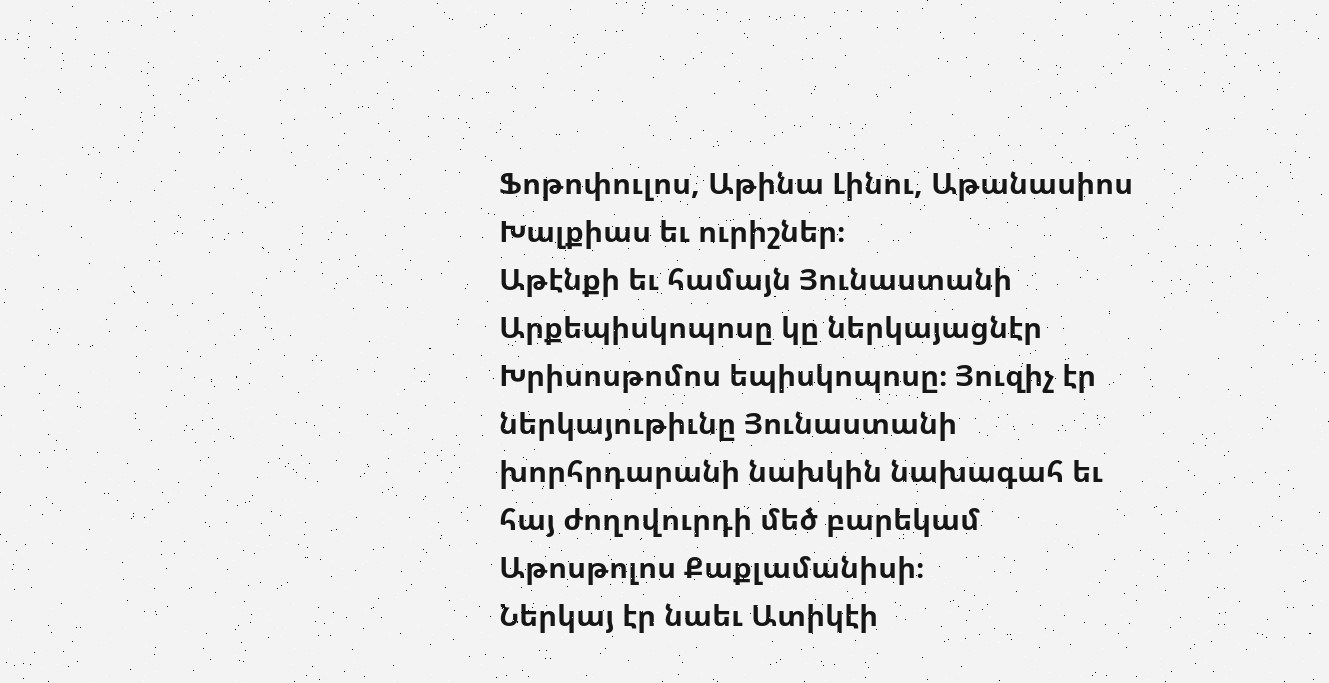Ֆոթոփուլոս, Աթինա Լինու, Աթանասիոս Խալքիաս եւ ուրիշներ։
Աթէնքի եւ համայն Յունաստանի Արքեպիսկոպոսը կը ներկայացնէր Խրիսոսթոմոս եպիսկոպոսը։ Յուզիչ էր ներկայութիւնը Յունաստանի խորհրդարանի նախկին նախագահ եւ հայ ժողովուրդի մեծ բարեկամ Աթոսթոլոս Քաքլամանիսի։
Ներկայ էր նաեւ Ատիկէի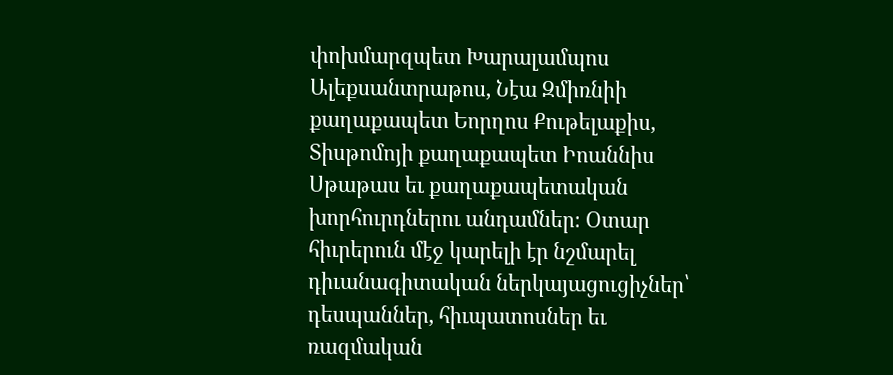փոխմարզպետ Խարալամպոս Ալեքսանտրաթոս, Նէա Զմիռնիի քաղաքապետ Եորղոս Քութելաքիս, Տիսթոմոյի քաղաքապետ Իոաննիս Սթաթաս եւ քաղաքապետական խորհուրդներու անդամներ։ Օտար հիւրերուն մէջ կարելի էր նշմարել դիւանագիտական ներկայացուցիչներ՝ դեսպաններ, հիւպատոսներ եւ ռազմական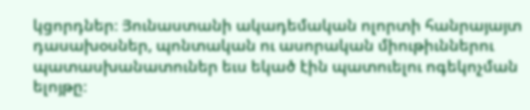կցորդներ։ Յունաստանի ակադեմական ոլորտի հանրայայտ դասախօսներ, պոնտական ու ասորական միութիւններու պատասխանատուներ եւս եկած էին պատուելու ոգեկոչման ելոյթը։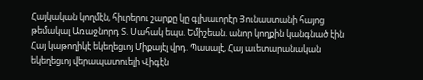Հայկական կողմէն, հիւրերու շարքը կը գլխաւորէր Յունաստանի հայոց թեմակալ Առաջնորդ Տ. Սահակ եպս. Եմիշեան. անոր կողքին կանգնած էին Հայ կաթողիկէ եկեղեցւոյ Միքայէլ վրդ. Պասալէ, Հայ աւետարանական եկեղեցւոյ վերապատուելի Վիգէն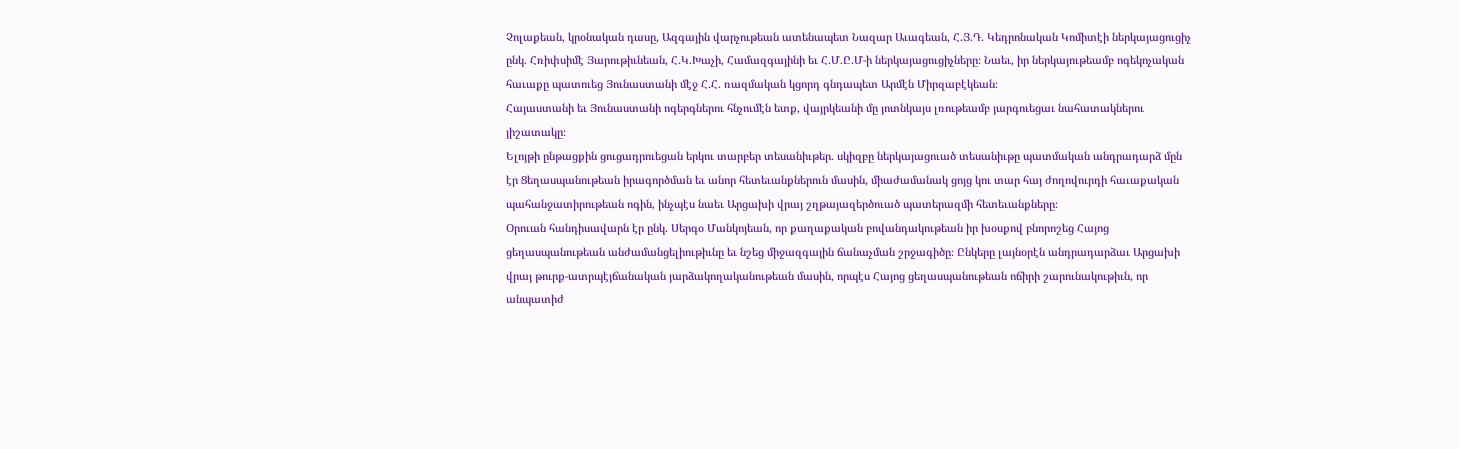Չոլաքեան, կրօնական դասը, Ազգային վարչութեան ատենապետ Նազար Աւագեան, Հ.Յ.Դ. Կեդրոնական Կոմիտէի ներկայացուցիչ ընկ. Հռիփսիմէ Յարութիւնեան, Հ.Կ.Խաչի, Համազգայինի եւ Հ.Մ.Ը.Մ-ի ներկայացուցիչները։ Նաեւ, իր ներկայութեամբ ոգեկոչական հաւաքը պատուեց Յունաստանի մէջ Հ.Հ. ռազմական կցորդ գնդապետ Արմէն Միրզաբէկեան։
Հայաստանի եւ Յունաստանի ոգերգներու հնչումէն ետք, վայրկեանի մը յոտնկայս լռութեամբ յարգուեցաւ նահատակներու յիշատակը։
Ելոյթի ընթացքին ցուցադրուեցան երկու տարբեր տեսանիւթեր. սկիզբը ներկայացուած տեսանիւթը պատմական անդրադարձ մըն էր Ցեղասպանութեան իրագործման եւ անոր հետեւանքներուն մասին, միաժամանակ ցոյց կու տար հայ ժողովուրդի հաւաքական պահանջատիրութեան ոգին, ինչպէս նաեւ Արցախի վրայ շղթայազերծուած պատերազմի հետեւանքները։
Օրուան հանդիսավարն էր ընկ. Սերգօ Մանկոյեան, որ քաղաքական բովանդակութեան իր խօսքով բնորոշեց Հայոց ցեղասպանութեան անժամանցելիութիւնը եւ նշեց միջազգային ճանաչման շրջագիծը։ Ընկերը լայնօրէն անդրադարձաւ Արցախի վրայ թուրք-ատրպէյճանական յարձակողականութեան մասին, որպէս Հայոց ցեղասպանութեան ոճիրի շարունակութիւն, որ անպատիժ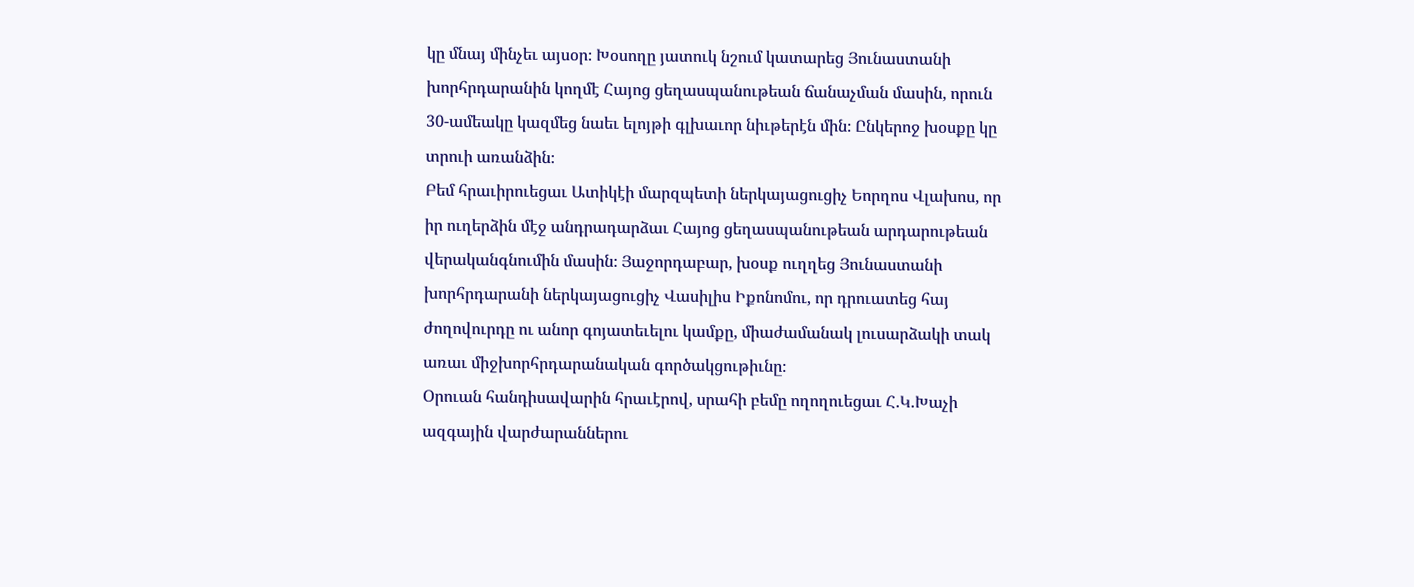կը մնայ մինչեւ այսօր։ Խօսողը յատուկ նշում կատարեց Յունաստանի խորհրդարանին կողմէ Հայոց ցեղասպանութեան ճանաչման մասին, որուն 30-ամեակը կազմեց նաեւ ելոյթի գլխաւոր նիւթերէն մին։ Ընկերոջ խօսքը կը տրուի առանձին։
Բեմ հրաւիրուեցաւ Ատիկէի մարզպետի ներկայացուցիչ Եորղոս Վլախոս, որ իր ուղերձին մէջ անդրադարձաւ Հայոց ցեղասպանութեան արդարութեան վերականգնումին մասին։ Յաջորդաբար, խօսք ուղղեց Յունաստանի խորհրդարանի ներկայացուցիչ Վասիլիս Իքոնոմու, որ դրուատեց հայ ժողովուրդը ու անոր գոյատեւելու կամքը, միաժամանակ լուսարձակի տակ առաւ միջխորհրդարանական գործակցութիւնը։
Օրուան հանդիսավարին հրաւէրով, սրահի բեմը ողողուեցաւ Հ.Կ.Խաչի ազգային վարժարաններու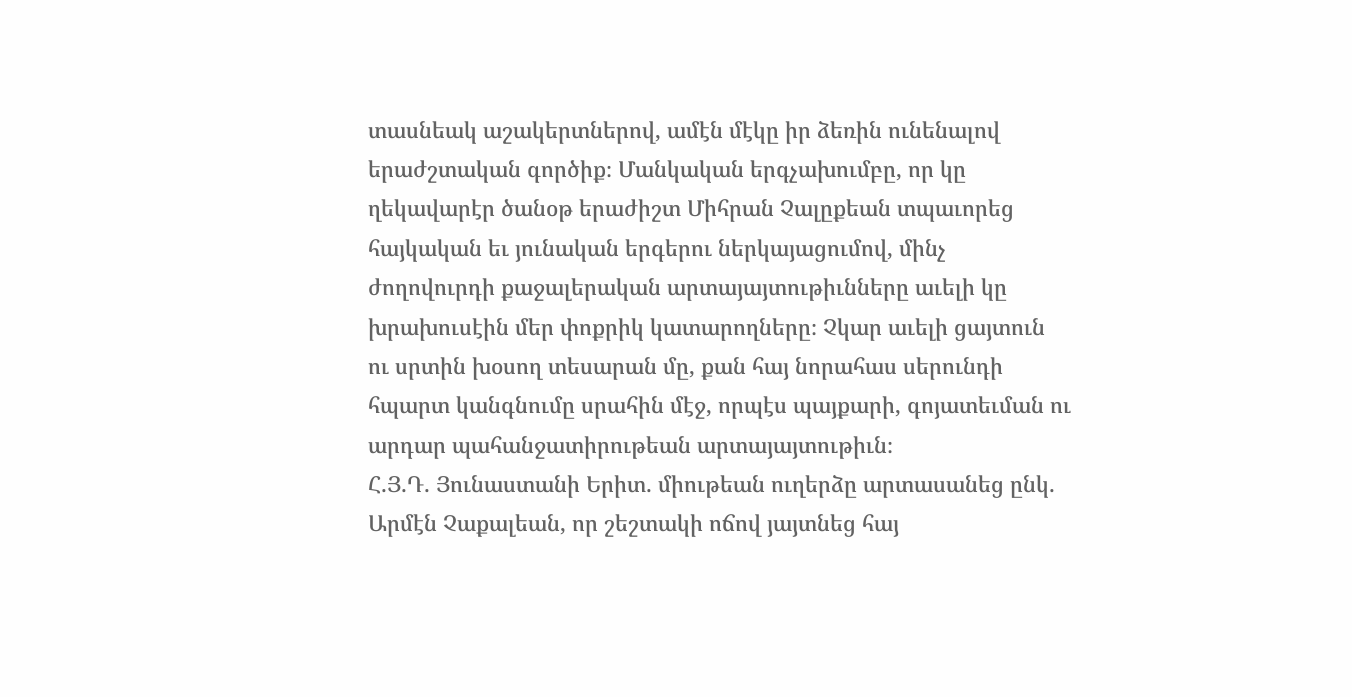տասնեակ աշակերտներով, ամէն մէկը իր ձեռին ունենալով երաժշտական գործիք։ Մանկական երգչախումբը, որ կը ղեկավարէր ծանօթ երաժիշտ Միհրան Չալըքեան տպաւորեց հայկական եւ յունական երգերու ներկայացումով, մինչ ժողովուրդի քաջալերական արտայայտութիւնները աւելի կը խրախուսէին մեր փոքրիկ կատարողները։ Չկար աւելի ցայտուն ու սրտին խօսող տեսարան մը, քան հայ նորահաս սերունդի հպարտ կանգնումը սրահին մէջ, որպէս պայքարի, գոյատեւման ու արդար պահանջատիրութեան արտայայտութիւն։
Հ.Յ.Դ. Յունաստանի Երիտ. միութեան ուղերձը արտասանեց ընկ. Արմէն Չաքալեան, որ շեշտակի ոճով յայտնեց հայ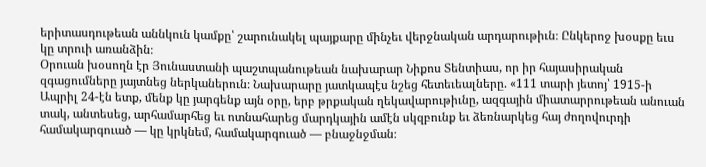երիտասդութեան աննկուն կամքը՝ շարունակել պայքարը մինչեւ վերջնական արդարութիւն։ Ընկերոջ խօսքը եւս կը տրուի առանձին։
Օրուան խօսողն էր Յունաստանի պաշտպանութեան նախարար Նիքոս Տենտիաս, որ իր հայասիրական զգացումները յայտնեց ներկաներուն։ Նախարարը յատկապէս նշեց հետեւեալները. «111 տարի յետոյ՝ 1915-ի Ապրիլ 24-էն ետք, մենք կը յարգենք այն օրը, երբ թրքական ղեկավարութիւնը, ազգային միատարրութեան անուան տակ, անտեսեց, արհամարհեց եւ ոտնահարեց մարդկային ամէն սկզբունք եւ ձեռնարկեց հայ ժողովուրդի համակարգուած — կը կրկնեմ, համակարգուած — բնաջնջման։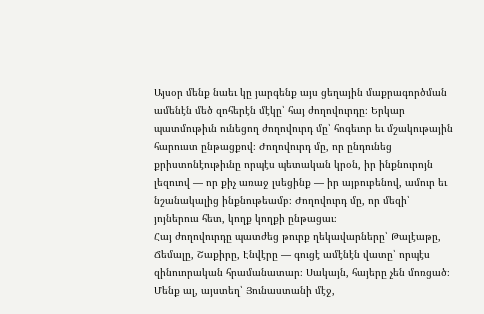Այսօր մենք նաեւ կը յարգենք այս ցեղային մաքրագործման ամենէն մեծ զոհերէն մէկը՝ հայ ժողովուրդը։ Երկար պատմութիւն ունեցող ժողովուրդ մը՝ հոգեւոր եւ մշակութային հարուստ ընթացքով։ Ժողովուրդ մը, որ ընդունեց քրիստոնէութիւնը որպէս պետական կրօն, իր ինքնուրոյն լեզուով — որ քիչ առաջ լսեցինք — իր այբուբենով, ամուր եւ նշանակալից ինքնութեամբ։ Ժողովուրդ մը, որ մեզի՝ յոյներուս հետ, կողք կողքի ընթացաւ։
Հայ ժողովուրդը պատժեց թուրք ղեկավարները՝ Թալէաթը, Ճեմալը, Շաքիրը, Էնվէրը — գուցէ ամէնէն վատը՝ որպէս զինուորական հրամանատար։ Սակայն, հայերը չեն մոռցած։ Մենք ալ, այստեղ՝ Յունաստանի մէջ,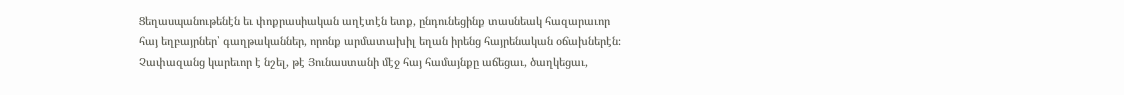Ցեղասպանութենէն եւ փոքրասիական աղէտէն ետք, ընդունեցինք տասնեակ հազարաւոր հայ եղբայրներ՝ գաղթականներ, որոնք արմատախիլ եղան իրենց հայրենական օճախներէն։
Չափազանց կարեւոր է նշել, թէ Յունաստանի մէջ հայ համայնքը աճեցաւ, ծաղկեցաւ,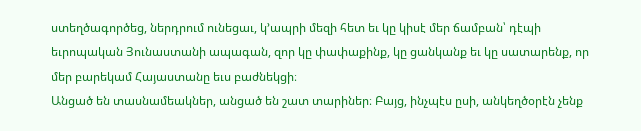ստեղծագործեց, ներդրում ունեցաւ, կ՚ապրի մեզի հետ եւ կը կիսէ մեր ճամբան՝ դէպի եւրոպական Յունաստանի ապագան, զոր կը փափաքինք, կը ցանկանք եւ կը սատարենք, որ մեր բարեկամ Հայաստանը եւս բաժնեկցի։
Անցած են տասնամեակներ, անցած են շատ տարիներ։ Բայց, ինչպէս ըսի, անկեղծօրէն չենք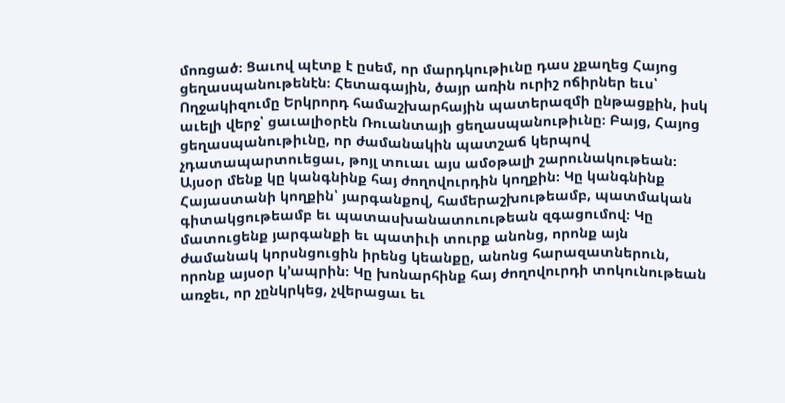մոռցած։ Ցաւով պէտք է ըսեմ, որ մարդկութիւնը դաս չքաղեց Հայոց ցեղասպանութենէն։ Հետագային, ծայր առին ուրիշ ոճիրներ եւս՝ Ողջակիզումը Երկրորդ համաշխարհային պատերազմի ընթացքին, իսկ աւելի վերջ՝ ցաւալիօրէն Ռուանտայի ցեղասպանութիւնը։ Բայց, Հայոց ցեղասպանութիւնը, որ ժամանակին պատշաճ կերպով չդատապարտուեցաւ, թոյլ տուաւ այս ամօթալի շարունակութեան։
Այսօր մենք կը կանգնինք հայ ժողովուրդին կողքին։ Կը կանգնինք Հայաստանի կողքին՝ յարգանքով, համերաշխութեամբ, պատմական գիտակցութեամբ եւ պատասխանատուութեան զգացումով։ Կը մատուցենք յարգանքի եւ պատիւի տուրք անոնց, որոնք այն ժամանակ կորսնցուցին իրենց կեանքը, անոնց հարազատներուն, որոնք այսօր կ՚ապրին։ Կը խոնարհինք հայ ժողովուրդի տոկունութեան առջեւ, որ չընկրկեց, չվերացաւ եւ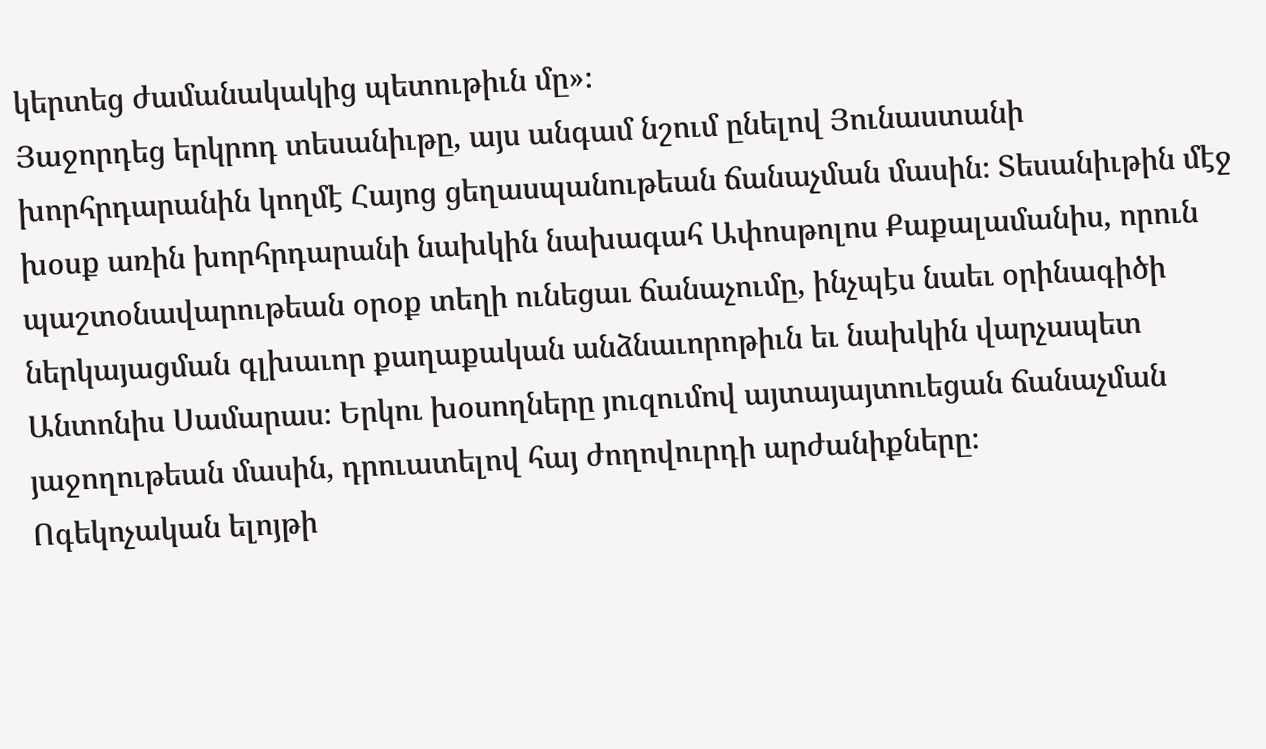կերտեց ժամանակակից պետութիւն մը»։
Յաջորդեց երկրոդ տեսանիւթը, այս անգամ նշում ընելով Յունաստանի խորհրդարանին կողմէ Հայոց ցեղասպանութեան ճանաչման մասին։ Տեսանիւթին մէջ խօսք առին խորհրդարանի նախկին նախագահ Ափոսթոլոս Քաքալամանիս, որուն պաշտօնավարութեան օրօք տեղի ունեցաւ ճանաչումը, ինչպէս նաեւ օրինագիծի ներկայացման գլխաւոր քաղաքական անձնաւորոթիւն եւ նախկին վարչապետ Անտոնիս Սամարաս։ Երկու խօսողները յուզումով այտայայտուեցան ճանաչման յաջողութեան մասին, դրուատելով հայ ժողովուրդի արժանիքները։
Ոգեկոչական ելոյթի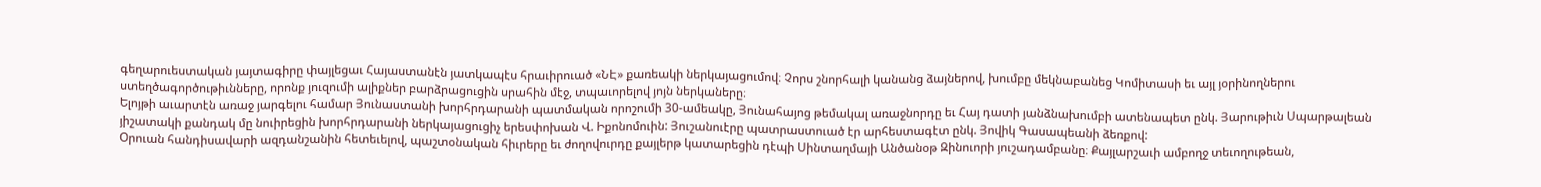գեղարուեստական յայտագիրը փայլեցաւ Հայաստանէն յատկապէս հրաւիրուած «ՆԷ» քառեակի ներկայացումով։ Չորս շնորհալի կանանց ձայներով, խումբը մեկնաբանեց Կոմիտասի եւ այլ յօրինողներու ստեղծագործութիւնները, որոնք յուզումի ալիքներ բարձրացուցին սրահին մէջ, տպաւորելով յոյն ներկաները։
Ելոյթի աւարտէն առաջ յարգելու համար Յունաստանի խորհրդարանի պատմական որոշումի 30-ամեակը, Յունահայոց թեմակալ առաջնորդը եւ Հայ դատի յանձնախումբի ատենապետ ընկ. Յարութիւն Սպարթալեան յիշատակի քանդակ մը նուիրեցին խորհրդարանի ներկայացուցիչ երեսփոխան Վ. Իքոնոմուին: Յուշանուէրը պատրաստուած էր արհեստագէտ ընկ. Յովիկ Գասապեանի ձեռքով:
Օրուան հանդիսավարի ազդանշանին հետեւելով, պաշտօնական հիւրերը եւ ժողովուրդը քայլերթ կատարեցին դէպի Սինտաղմայի Անծանօթ Զինուորի յուշադամբանը։ Քայլարշաւի ամբողջ տեւողութեան,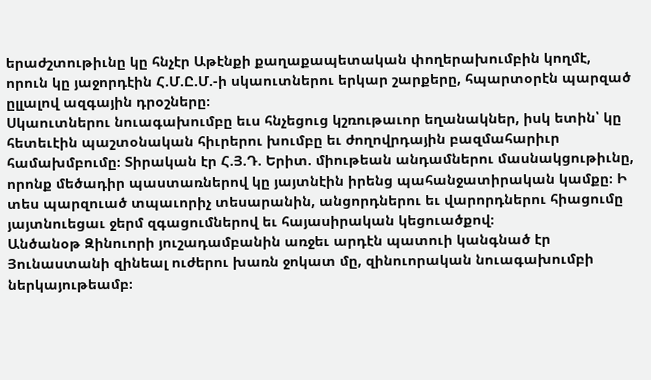երաժշտութիւնը կը հնչէր Աթէնքի քաղաքապետական փողերախումբին կողմէ, որուն կը յաջորդէին Հ.Մ.Ը.Մ.-ի սկաուտներու երկար շարքերը, հպարտօրէն պարզած ըլլալով ազգային դրօշները։
Սկաուտներու նուագախումբը եւս հնչեցուց կշռութաւոր եղանակներ, իսկ ետին՝ կը հետեւէին պաշտօնական հիւրերու խումբը եւ ժողովրդային բազմահարիւր համախմբումը։ Տիրական էր Հ.Յ.Դ. Երիտ. միութեան անդամներու մասնակցութիւնը, որոնք մեծադիր պաստառներով կը յայտնէին իրենց պահանջատիրական կամքը։ Ի տես պարզուած տպաւորիչ տեսարանին, անցորդներու եւ վարորդներու հիացումը յայտնուեցաւ ջերմ զգացումներով եւ հայասիրական կեցուածքով։
Անծանօթ Զինուորի յուշադամբանին առջեւ արդէն պատուի կանգնած էր Յունաստանի զինեալ ուժերու խառն ջոկատ մը, զինուորական նուագախումբի ներկայութեամբ։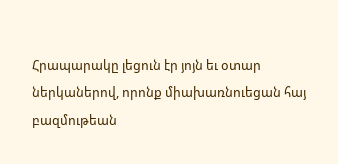Հրապարակը լեցուն էր յոյն եւ օտար ներկաներով, որոնք միախառնուեցան հայ բազմութեան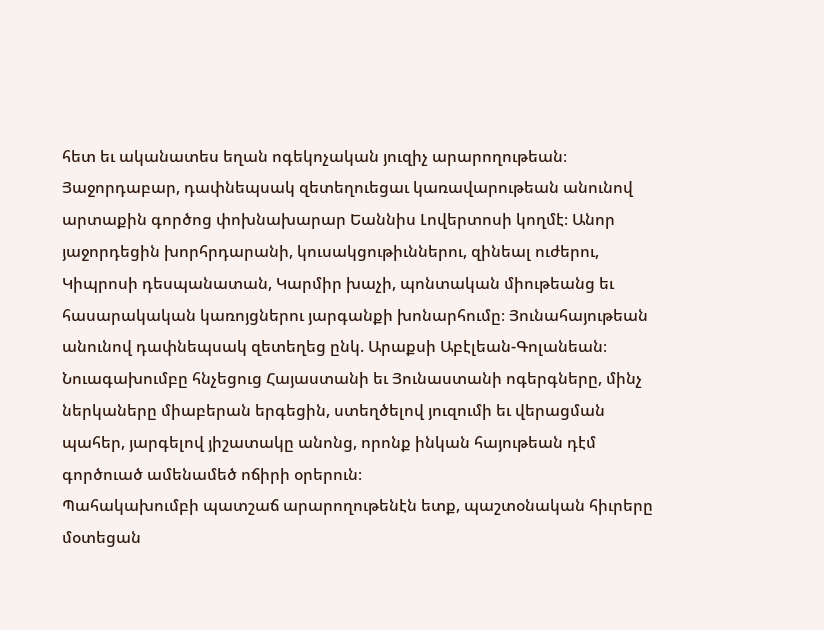հետ եւ ականատես եղան ոգեկոչական յուզիչ արարողութեան։
Յաջորդաբար, դափնեպսակ զետեղուեցաւ կառավարութեան անունով արտաքին գործոց փոխնախարար Եաննիս Լովերտոսի կողմէ։ Անոր յաջորդեցին խորհրդարանի, կուսակցութիւններու, զինեալ ուժերու, Կիպրոսի դեսպանատան, Կարմիր խաչի, պոնտական միութեանց եւ հասարակական կառոյցներու յարգանքի խոնարհումը։ Յունահայութեան անունով դափնեպսակ զետեղեց ընկ. Արաքսի Աբէլեան-Գոլանեան։
Նուագախումբը հնչեցուց Հայաստանի եւ Յունաստանի ոգերգները, մինչ ներկաները միաբերան երգեցին, ստեղծելով յուզումի եւ վերացման պահեր, յարգելով յիշատակը անոնց, որոնք ինկան հայութեան դէմ գործուած ամենամեծ ոճիրի օրերուն։
Պահակախումբի պատշաճ արարողութենէն ետք, պաշտօնական հիւրերը մօտեցան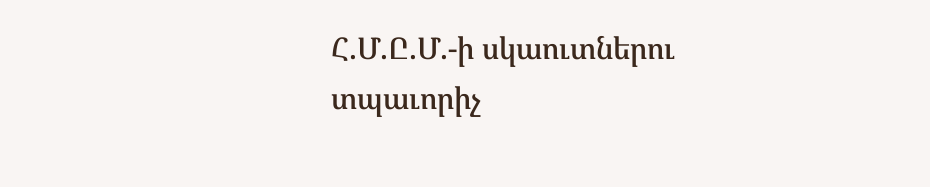Հ.Մ.Ը.Մ.-ի սկաուտներու տպաւորիչ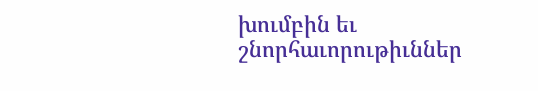խումբին եւ շնորհաւորութիւններ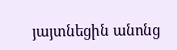յայտնեցին անոնց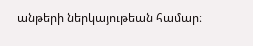անթերի ներկայութեան համար։